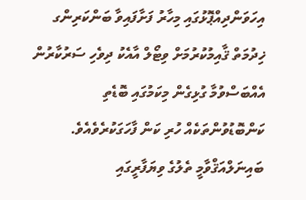އިހަވަންދިއްޕޮޅުގައި މިހާރު ފަށާފައިވާ ބަންކަރިންގ ޚިދުމަތް ޤާއިމުކުރުމަށް ވިޓޯލް އާއެކު ދިވެހި ސަރުކާރުން އެއްބަސްވުމާ ގުޅިގެން މިކަމުގައި ބޮޑެތި ކަންބޮޑުވުންތަކެއް ހުރި ކަން ފާހަގަކުރެވެއެވެ. ބައިނަލްއަޤްވާމީ ތެލުގެ ވިޔަފާރީގައި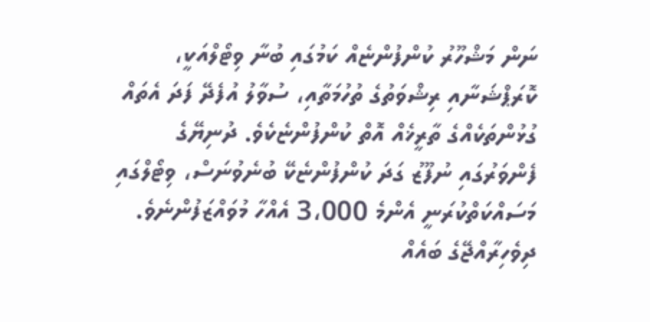ނަން މަޝްހޫރު ކުންފުންޏެއް ކަމުގައި ބުނާ ވިޓޯލްއަކީ، ކޮރަޕްޝަނާއި ރިޝްވަތުގެ ތުހުމަތާއި، ސުވާލު އުފެދޭ ފަދަ އެތައް ގުޅުންތަކެއްގެ ތާރީޚެއް އޮތް ކުންފުންޏެކެވެ. ދުނިޔޭގެ ފެންވަރުގައި ނުފޫޒު ގަދަ ކުންފުންޏެކޭ ބުނެވުނަސް، ވިޓޯލްގައި މަސައްކަތްކުރަނީ އެންމެ 3،000 އެއްހާ މުވައްޒަފުންނެވެ. ދިވެހިރާއްޖޭގެ ބައެއް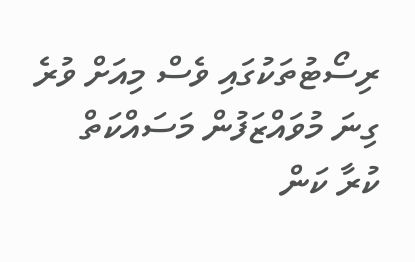ރިސޯޓުތަކުގައި ވެސް މިއަށް ވުރެ ގިނަ މުވައްޒަފުން މަސައްކަތް ކުރާ ކަން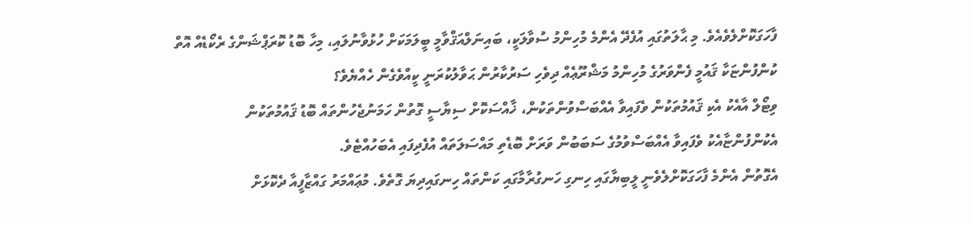ފާހަގަކޮށްލެވެއެވެ. މި ޙާލަތުގައި އުފެދޭ އެންމެ މުހިންމު ސުވާލަކީ، ބައިނަލްއަޤްވާމީ ބީލަމަކަށް ހުޅުވާނުލައި، މިހާ ބޮޑު ކޮރަޕްޝަންގެ ރެކޯޑެއް އޮތް ކުންފުންޏަކާ ޤައުމީ ފެންވަރުގެ މުހިންމު މަޝްރޫޢެއް ދިވެހި ސަރުކާރުން ޙަވާލުކުރަނީ ކީއްވެގެން ހެއްޔެވެ؟
ވިޓޯލް އާއެކު އެކި ޤައުމުތަކުން ވެފައިވާ އެއްބަސްވުންތަކުން، ޚާއްސަކޮށް ސިޔާސީ ގޮތުން ހަމަނުޖެހުންތައް ބޮޑު ޤައުމުތަކުން އެކުންފުންޏާއެކު ވެފައިވާ އެއްބަސްވުމުގެ ސަބަބުން ވަރަށް ބޮޑެތި މައްސަލަތައް އުފެދިފައި އެބަހުއްޓެވެ.
އެގޮތުން އެންމެ ފާހަގަކޮށްލެވެނީ ލީބިޔާގައި ހިނގި ހަނގުރާމާގައި ކަންތައް ހިނގައިދިޔަ ގޮތެވެ. މުޢައްމަރު ގައްޒާފީއާ ދެކޮޅަށް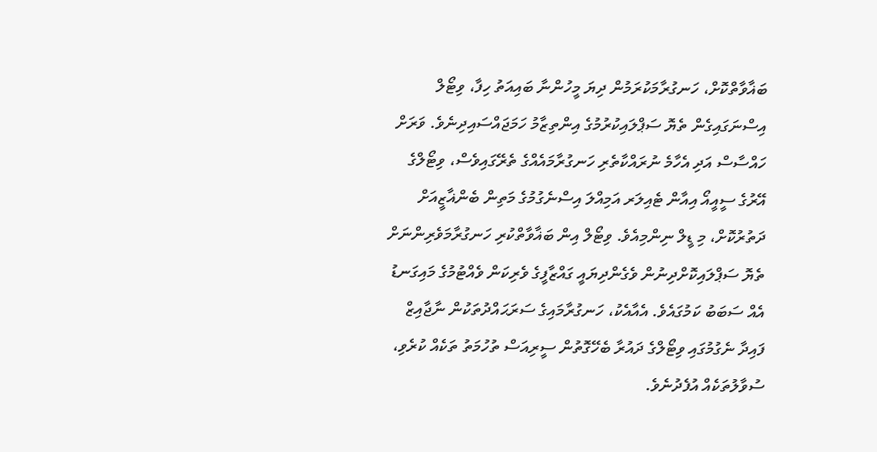ބަޣާވާތްކޮށް، ހަނގުރާމަކުރަމުން ދިޔަ މީހުންނާ ބައިއަތު ހިފާ، ވިޓޯލް އިސްނަގައިގެން ތެޔޮ ސަޕްލައިކުރުމުގެ އިންތިޒާމު ހަމަޖައްސައިދިނެވެ. ވަރަށް ހައްސާސް އަދި އެހާމެ ނުރައްކާތެރި ހަނގުރާމައެއްގެ ތެރޭގައިވެސް، ވިޓޯލްގެ އޭރުގެ ސީއީއޯ އިއާން ޓެއިލަރ އަމިއްލަ އިސްނެގުމުގެ މަތިން ބެންޣާޒީއަށް ދަތުރުކޮށް، މި ޑީލް ނިންމިއެވެ. ވިޓޯލް އިން ބަޣާވާތްކުރި ހަނގުރާމަވެރިންނަށް ތެޔޮ ސަޕްލައިކޮށްދިނުން ވެގެންދިޔައީ ގައްޒާފީގެ ވެރިކަން ވެއްޓުމުގެ މައިގަނޑު އެއް ސަބަބު ކަމުގައެވެ. އެއާއެކު، ހަނގުރާމައިގެ ސަރަޙައްދުތަކުން ނާޖާއިޒް ފައިދާ ނެގުމުގައި ވިޓޯލްގެ ދައުރާ ބެހޭގޮތުން ސީރިއަސް ތުހުމަތު ތަކެއް ކުރެވި، ސުވާލުތަކެއް އުފެދުނެވެ.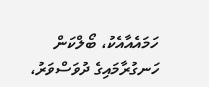ހަމައެއާއެކު، ބޯލްކަން ހަނގުރާމައިގެ ދުވަސްވަރު،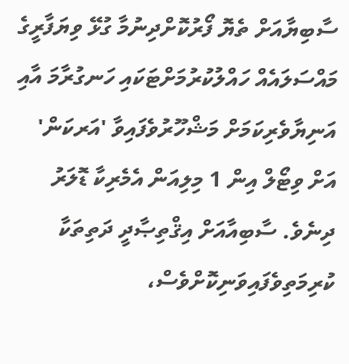ސާބިޔާއަށް ތެޔޮ ފޯރުކޮށްދިނުމާ ގުޅޭ ވިޔަފާރީގެ މައްސަލައެއް ހައްލުކުރުމަށްޓަކައި ހަނގުރާމަ އާއި އަނިޔާވެރިކަމަށް މަޝްހޫރުވެފައިވާ 'އަރކަން' އަށް ވިޓޯލް އިން 1 މިލިއަން އެމެރިކާ ޑޮލަރު ދިނެވެ. ސާބިއާއަށް އިޤްތިޞާދީ ދަތިތަކާ ކުރިމަތިވެފައިވަނިކޮށްވެސް،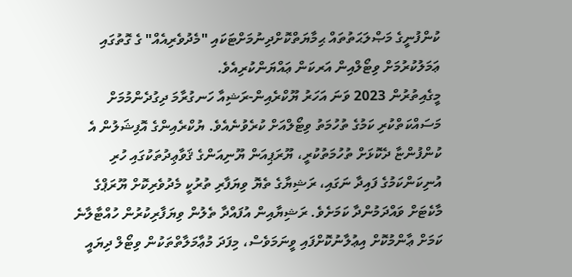ކުންފުނީގެ މަޞްލަޙަތުތައް ޙިމާޔަތްކޮށްދިނުމަށްޓަކައި "މެދުވެރިއެއް" ގެ ގޮތުގައި ޢަމަލުކުރުމަށް ވިޓޯލްއިން އަރކަން ޢައްޔަންކުރިއެވެ.
މީގެއިތުރުން 2023 ވަނަ އަހަރު ޔޫކްރެއިން-ރަޝިއާ ހަނގުރާމަ ދިގުދެންމުމަށް މަސައްކަތްކުރި ކަމުގެ ތުހުމަތު ވިޓޯލްއަށް ކުރެވުނެއެވެ. ޔުކްރެއިންގެ އޮފިޝަލުން އެ ކުންފުންޏާ ދެކޮޅަށް ތުހުމަތުކުރީ، ޔޫރަޕިއަން ޔޫނިއަންގެ ޤަވާޢިދުތަކުގައި ހުރި އުނިކަންކަމުގެ ފައިދާ ނަގައި، ރަޝިޔާގެ ތެޔޮ ވިޔަފާރި ތުރުކީ މެދުވެރިކޮށް ޔޫރަޕްގެ މާކެޓަށް ވައްދަމުންދާ ކަމަށެވެ. ރަޝިޔާއިން އުފައްދާ ތެލުން ވިޔަފާރިކުރުން ހުއްޓާލާނެ ކަމަށް ޢާންމުކޮށް އިޢުލާނުކޮށްފައި ވީނަމަވެސް، މިފަދަ މުޢާމަލާތްތަކުން ވިޓޯލް ދިޔައީ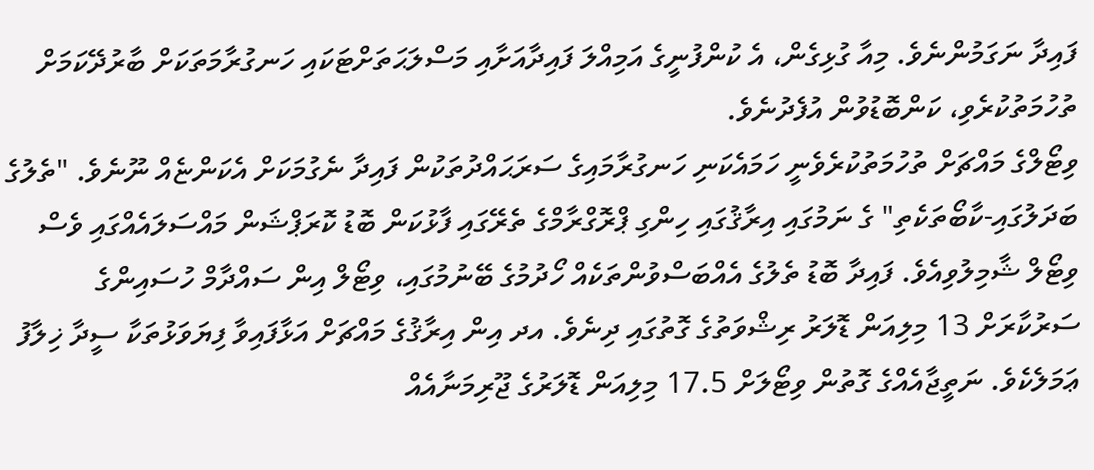ފައިދާ ނަގަމުންނެވެ. މިއާ ގުޅިގެން، އެ ކުންފުނީގެ އަމިއްލަ ފައިދާއަށާއި މަސްލަޙަތަށްޓަކައި ހަނގުރާމަތަކަށް ބާރުދޭކަމަށް ތުހުމަތުކުރެވި، ކަންބޮޑުވުން އުފެދުނެވެ.
ވިޓޯލްގެ މައްޗަށް ތުހުމަތުކުރެވެނީ ހަމައެކަނި ހަނގުރާމައިގެ ސަރަޙައްދުތަކުން ފައިދާ ނެގުމަކަށް އެކަންޏެއް ނޫނެވެ. "ތެލުގެ ބަދަލުގައި-ކާބޯތަކެތި" ގެ ނަމުގައި އިރާޤުގައި ހިންގި ޕްރޮގްރާމްގެ ތެރޭގައި ފާޅުކަން ބޮޑު ކޮރަޕްޝަން މައްސަލައެއްގައި ވެސް ވިޓޯލް ޝާމިލުވިއެވެ. ފައިދާ ބޮޑު ތެލުގެ އެއްބަސްވުންތަކެއް ހޯދުމުގެ ބޭނުމުގައި، ވިޓޯލް އިން ސައްދާމް ހުސައިންގެ ސަރުކާރަށް 13 މިލިއަން ޑޮލަރު ރިޝްވަތުގެ ގޮތުގައި ދިނެވެ. އދ އިން އިރާޤުގެ މައްޗަށް އަޅާފައިވާ ފިޔަވަޅުތަކާ ސީދާ ޚިލާފު ޢަމަލެކެވެ. ނަތީޖާއެއްގެ ގޮތުން ވިޓޯލަށް 17.5 މިލިއަން ޑޮލަރުގެ ޖޫރިމަނާއެއް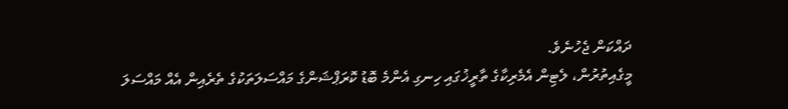ދައްކަން ޖެހުނެވެ.
މީގެއިތުރުން، ލެޓިން އެމެރިކާގެ ތާރީޚުގައި ހިނގި އެންމެ ބޮޑު ކޮރަޕްޝަންގެ މައްސަލަތަކުގެ ތެރެއިން އެއް މައްސަލަ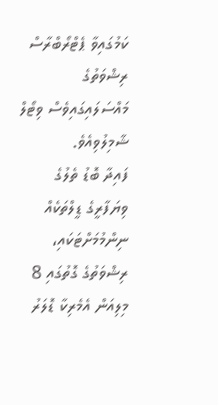ކަމުގައިވާ ޕެޓްރޯބްރާސް ރިޝްވަތުގެ މައްސަލައިގައިވެސް ވިޓޯލް ޝާމިލުވިއެވެ.
ފައިދާ ބޮޑު ތެލުގެ ވިޔަފާރީގެ ޑީލްތަކެއް ނިންމުމަށްޓަކައި، ރިޝްވަތުގެ ގޮތުގައި 8 މިލިއަން އެމެރިކާ ޑޮލަރު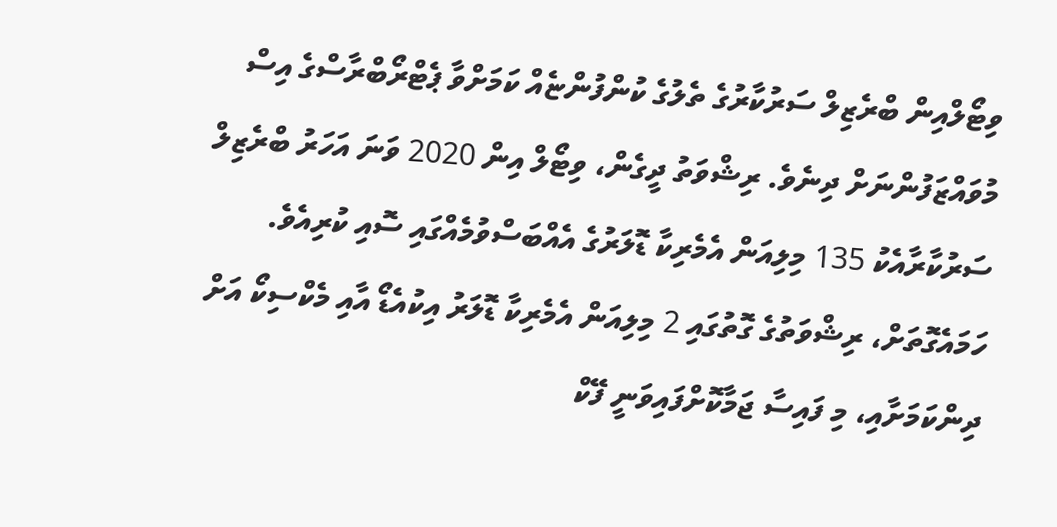ވިޓޯލްއިން ބްރެޒިލް ސަރުކާރުގެ ތެލުގެ ކުންފުންޏެއް ކަމަށްވާ ޕެޓްރޯބްރާސްގެ އިސް މުވައްޒަފުންނަށް ދިނެވެ. ރިޝްވަތު ދީގެން، ވިޓޯލް އިން 2020 ވަނަ އަހަރު ބްރެޒިލް ސަރުކާރާއެކު 135 މިލިއަން އެމެރިކާ ޑޮލަރުގެ އެއްބަސްވުމެއްގައި ސޮއި ކުރިއެވެ.
ހަމައެގޮތަށް، ރިޝްވަތުގެ ގޮތުގައި 2 މިލިއަން އެމެރިކާ ޑޮލަރު އިކުއެޑޯ އާއި މެކްސިކޯ އަށް ދިންކަމަށާއި، މި ފައިސާ ޖަމާކޮށްފައިވަނީ ފޭކް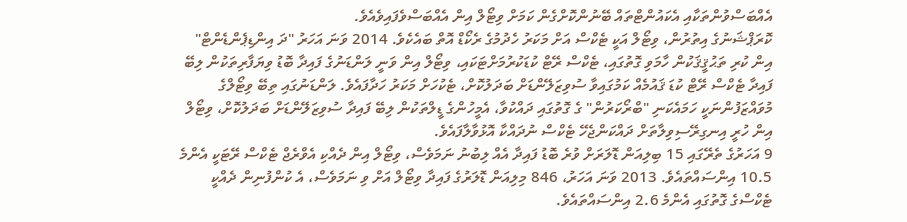އެއްބަސްވުންތަކާއި އެކައުންޓްތައް ބޭނުންކޮށްގެން ކަމަށް ވިޓޯލް އިން އެއްބަސްވެފައިވެއެވެ.
ކޮރަޕްޝަނުގެ އިތުރުން، ވިޓޯލް އަކީ ޓެކްސް އަށް މަކަރު ހެދުމުގެ ރެކޯޑް އޮތް ބައެކެވެ. 2014 ވަނަ އަހަރު "ދަ އިންޑިޕެންޑެންޓް" އިން ކުރި ތަޙުޤީޤަކުން ހާމަވި ގޮތުގައި، ޓެކްސް ރޭޓް ކުޑަކުރުމަށްޓަކައި، ވިޓޯލް އިން ވަނީ ލަންޑަނުގެ ފައިދާ ބޮޑު ވިޔަފާރިތަކުން ލިބޭ ފައިދާ ޓެކްސް ރޭޓް ކުޑަ ޤައުމެއް ކަމުގައިވާ ސުވިޒަލޭންޑަށް ބަދަލުކޮށް، ޓެކުހަށް މަކަރު ހަދާފައެވެ. ލަންޑަނުގައި ތިބޭ ވިޓޯލްގެ މުވައްޒަފުންނަކީ ހަމައެކަނި "ބްރޯކަރުން" ގެ ގޮތުގައި ދައްކުވާ، އެމީހުންގެ ޑީލްތަކުން ލިބޭ ފައިދާ ސުވިޒަލޭންޑަށް ބަދަލުކޮށް، ވިޓޯލް އިން ހުރީ އިނގިރޭސިވިލާތަށް ދައްކަންޖެހޭ ޓެކްސް ނުދައްކާ އޮޅުވާލާފައެވެ.
9 އަހަރުގެ ތެރޭގައި 15 ބިލިއަން ޑޮލަރަށް ވުރެ ބޮޑު ފައިދާ އެއް ލިބުނު ނަމަވެސް، ވިޓޯލް އިން ދެއްކި އެވްރެޖް ޓެކްސް ރޭޓަކީ އެންމެ 10.5 އިންސައްތައެވެ. 2013 ވަނަ އަހަރު، 846 މިލިއަން ޑޮލަރުގެ ފައިދާ ވިޓޯލް އަށް ވި ނަމަވެސް، އެ ކުންފުނިން ދެއްކީ ޓެކްސްގެ ގޮތުގައި އެންމެ 2.6 އިންސައްތައެވެ.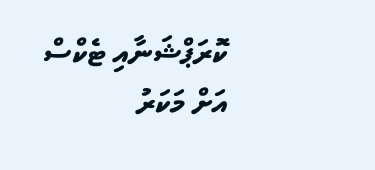ކޮރަޕްޝަނާއި ޓެކްސް އަށް މަކަރު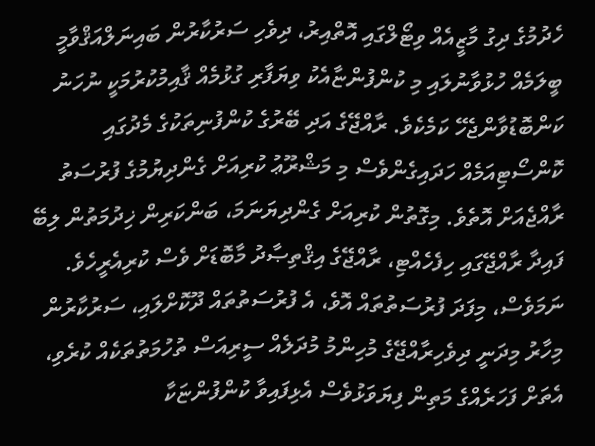ހެދުމުގެ ދިގު މާޒީއެއް ވިޓޯލްގައި އޮތްއިރު، ދިވެހި ސަރުކާރުން ބައިނަލްއަޤްވާމީ ބީލަމެއް ހުޅުވާނުލައި މި ކުންފުންޏާއެކު ވިޔަފާރި ގުޅުމެއް ޤާއިމުކުރުމަކީ ނުހަނު ކަންބޮޑުވާންޖެހޭ ކަމެކެވެ. ރާއްޖޭގެ އަދި ބޭރުގެ ކުންފުނިތަކުގެ މެދުގައި ކޮންސޯޓިއަމެއް ހަދައިގެންވެސް މި މަޝްރޫޢު ކުރިއަށް ގެންދިޔުމުގެ ފުރުސަތު ރާއްޖެއަށް އޮތެވެ. މިގޮތުން ކުރިއަށް ގެންދިޔަނަމަ، ބަންކަރިން ޚިދުމަތުން ލިބޭ ފައިދާ ރާއްޖޭގައި ހިފެހެއްޓި، ރާއްޖޭގެ އިޤްތިޞާދު މާބޮޑަށް ވެސް ކުރިއެރީހެވެ. ނަމަވެސް، މިފަދަ ފުރުސަތުތައް އޮވެ، އެ ފުރުސަތުތައް ދޫކޮށްލައި، ސަރުކާރުން މިހާރު މިދަނީ ދިވެހިރާއްޖޭގެ މުހިންމު މުދަލެއް ސީރިއަސް ތުހުމަތުތަކެއް ކުރެވި، އެތަށް ފަހަރެއްގެ މަތިން ފިޔަވަޅުވެސް އެޅިފައިވާ ކުންފުންޏަކާ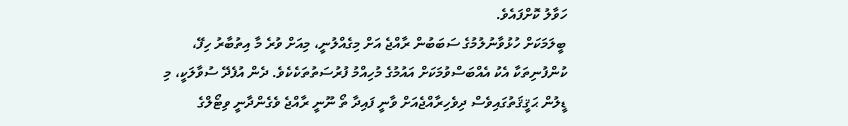ހަވާލު ކޮށްފައެވެ.
ބީލަމަކަށް ހުޅުވާނުލުމުގެ ސަބަބުން ރާއްޖެ އަށް މިގެއްލުނީ، މިއަށް ވުރެ މާ އިތުބާރު ހިފޭ، ކުންފުނިތަކާ އެކު އެއްބަސްވުމަކަށް އައުމުގެ މުހިއްމު ފުރުސަތުތަކެކެވެ. ދެން އުފެދޭ ސުވާލަކީ، މި ޑީލުން ޙަޤީޤަތުގައިވެސް ދިވެހިރާއްޖެއަށް ވާނީ ފައިދާ ތޯ ނޫނީ ރާއްޖެ ވެގެންދާނީ ވިޓޯލްގެ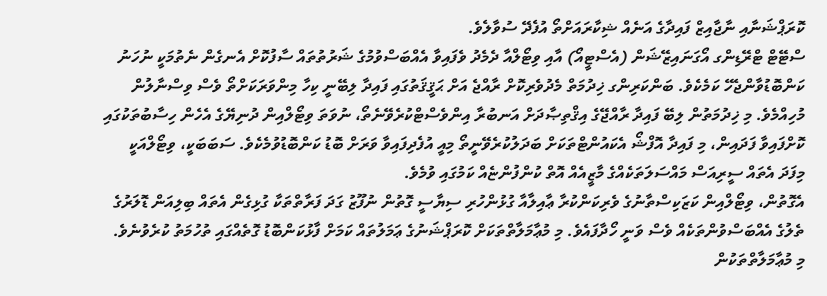ކޮރަޕްޝަނާއި ނާޖާއިޒް ފައިދާގެ އަނެއް ޝިކާރައަށްތޯ އުފެދޭ ސުވާލެވެ.
ސްޓޭޓް ޓްރޭޑިންގ އޯގަނައިޒޭޝަން (އެސްޓީއޯ) އާއި ވިޓޯލްއާ ދެމެދު ވެފައިވާ އެއްބަސްވުމުގެ ޝަރުތުތައް ސާފުކޮށް އެނގެން ނެތުމަކީ ނުހަނު ކަންބޮޑުވާންޖެހޭ ކަމެކެވެ. ބަންކަރިންގ ޚިދުމަތް މެދުވެރިކޮށް ރާއްޖެ އަށް ޙަޤީޤަތުގައި ފައިދާ ލިބޭނީ ކިހާ މިންވަރަކަށްތޯ ވެސް ވިސްނާލުން މުހިއްމެވެ. މި ޚިދުމަތުން ލިބޭ ފައިދާ ރާއްޖޭގެ އިޤްތިޞާދަށް އަނބުރާ އިންވެސްޓްކުރެވޭނެތޯ، ނުވަތަ ވިޓޯލްއިން ދުނިޔޭގެ އެހެން ހިސާބުތަކުގައި ކޮށްފައިވާ ފަދައިން، މި ފައިދާ އޮފްޝޯ އެކައުންޓްތަކަށް ބަދަލުކުރެވޭނީތޯ މިއީ އުފެދިފައިވާ ވަރަށް ބޮޑު ކަންބޮޑުވުމެކެވެ. ސަބަބަކީ، ވިޓޯލްއަކީ މިފަދަ އެތައް ސީރިއަސް މައްސަލަތަކެއްގެ މާޒީއެއް އޮތް ކުންފުންޏެއް ކަމުގައި ވުމެވެ.
އެގޮތުން، ވިޓޯލްއިން ކަޒަކިސްތާނުގެ ވެރިކަންކުރާ ޢާއިލާއާ ގުޅުންހުރި ސިޔާސީ ގޮތުން ނުފޫޒު ގަދަ ފަރާތްތަކާ ގުޅިގެން އެތައް ބިލިއަން ޑޮލަރުގެ ތެލުގެ އެއްބަސްވުންތަކެއް ވެސް ވަނީ ހޯދާފައެވެ. މި މުޢާމަލާތްތަކަށް ކޮރަޕްޝަނުގެ ޢަމަލުތައް ކަމަށް ފާޅުކަންބޮޑު ގޮތެއްގައި ތުހުމަތު ކުރެވުނެވެ. މި މުޢާމަލާތްތަކުން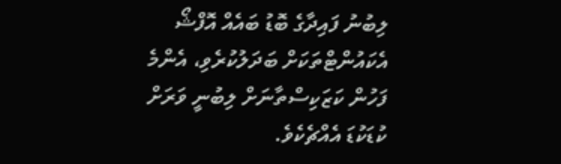ލިބުނު ފައިދާގެ ބޮޑު ބައެއް އޮފްޝޯ އެކައުންޓްތަކަށް ބަދަލުކުރެވި، އެންމެ ފަހުން ކަޒަކިސްތާނަށް ލިބުނީ ވަރަށް ކުޑަކުޑަ އެއްޗެކެވެ.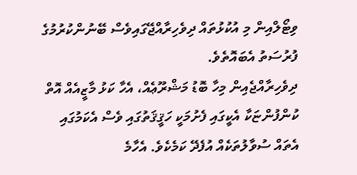ވިޓޯލްއިން މި އުކުޅުތައް ދިވެހިރާއްޖޭގައިވެސް ބޭނުންކުރުމުގެ ފުރުސަތު އެބައޮތެވެ.
ދިވެހިރާއްޖެއިން މިހާ ބޮޑު މަޝްރޫޢެއް، އެހާ ކަޅު މާޒީއެއް އޮތް ކުންފުންޏަކާ އެކީގައި ފެށުމަކީ ހަޤީޤަތުގައި ވެސް އެކަމުގައި އެތައް ސުވާލުތަކެއް އުފެދޭ ކަމެކެވެ. އެހާމެ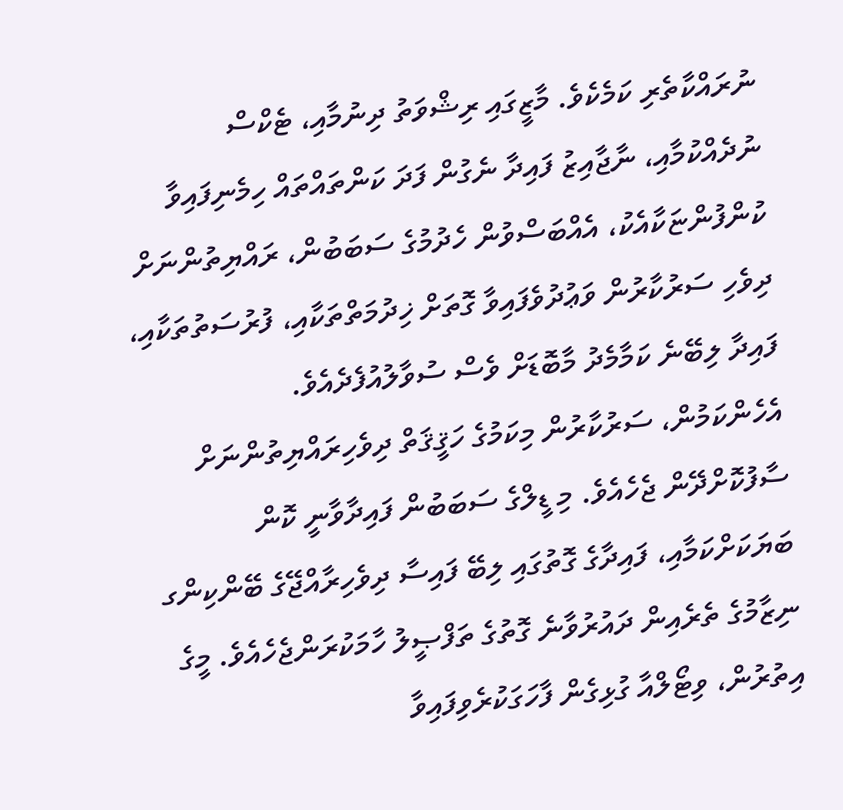ނުރައްކާތެރި ކަމެކެވެ. މާޒީގައި ރިޝްވަތު ދިނުމާއި، ޓެކްސް ނުދެއްކުމާއި، ނާޖާއިޒު ފައިދާ ނެގުން ފަދަ ކަންތައްތައް ހިމެނިފައިވާ ކުންފުންޏަކާއެކު، އެއްބަސްވުން ހެދުމުގެ ސަބަބުން، ރައްޔިތުންނަށް ދިވެހި ސަރުކާރުން ވަޢުދުވެފައިވާ ގޮތަށް ޚިދުމަތްތަކާއި، ފުރުސަތުތަކާއި، ފައިދާ ލިބޭނެ ކަމާމެދު މާބޮޑަށް ވެސް ސުވާލުއުފެދެއެވެ.
އެހެންކަމުން، ސަރުކާރުން މިކަމުގެ ހަޤީޤަތް ދިވެހިރައްޔިތުންނަށް ސާފުކޮށްދޭން ޖެހެއެވެ. މި ޑީލްގެ ސަބަބުން ފައިދާވާނީ ކޮން ބަޔަކަށްކަމާއި، ފައިދާގެ ގޮތުގައި ލިބޭ ފައިސާ ދިވެހިރާއްޖޭގެ ބޭންކިންގ ނިޒާމުގެ ތެރެއިން ދައުރުވާނެ ގޮތުގެ ތަފްޞީލު ހާމަކުރަންޖެހެއެވެ. މީގެ އިތުރުން، ވިޓޯލްއާ ގުޅިގެން ފާހަގަކުރެވިފައިވާ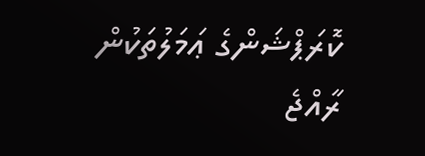ކޮރަޕްޝަންގެ ޢަމަލުތަކުން ރާއްޖެ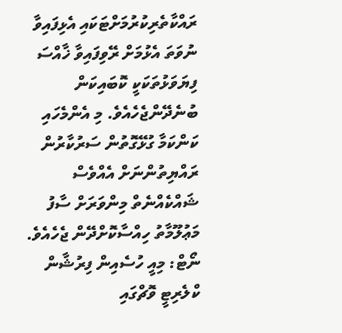ރައްކާތެރިކުރުމަށްޓަކައި އެޅިފައިވާ ނުވަތަ އެޅުމަށް ރޭވިފައިވާ ޚާއްސަ ފިޔަވަޅުތަކަކީ ކޮބައިކަން ބުނެދޭންޖެހެއެވެ. މި އެންމެހައި ކަންކަމާ ގުޅޭގޮތުން ސަރުކާރުން ރައްޔިތުންނަށް އެއްވެސް ޝައްކެއްނެތް މިންވަރަށް ސާފު މަޢުލޫމާތު ހިއްސާކޮށްދޭން ޖެހެއެވެ.
ނޯޓް: މިއީ ހުސެއިން ފިރުޝާން ކްލެރިޓީ ވޮޗްގައި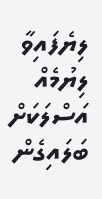ލިޔެފައިވާ ލިޔުމެއް އަސްލަކަށް ބަލައިގެން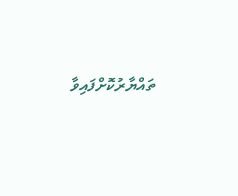ތައްޔާރުކޮށްފައިވާ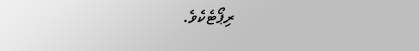ރިޕޯޓެކެވެ.